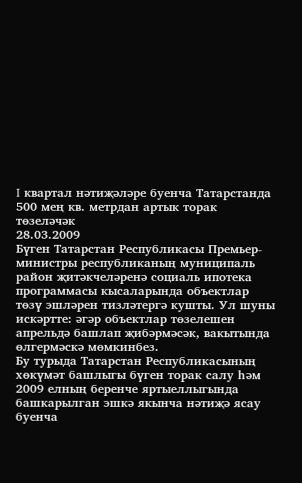I квартал нәтиҗәләре буенча Татарстанда 500 мең кв. метрдан артык торак төзеләчәк
28.03.2009
Бүген Татарстан Республикасы Премьер-министры республиканың муниципаль район җитәкчеләренә социаль ипотека программасы кысаларында объектлар төзү эшләрен тизләтергә кушты. Ул шуны искәртте: әгәр объектлар төзелешен апрельдә башлап җибәрмәсәк, вакытында өлгермәскә мөмкинбез.
Бу турыда Татарстан Республикасының хөкүмәт башлыгы бүген торак салу һәм 2009 елның беренче яртыеллыгында башкарылган эшкә якынча нәтиҗә ясау буенча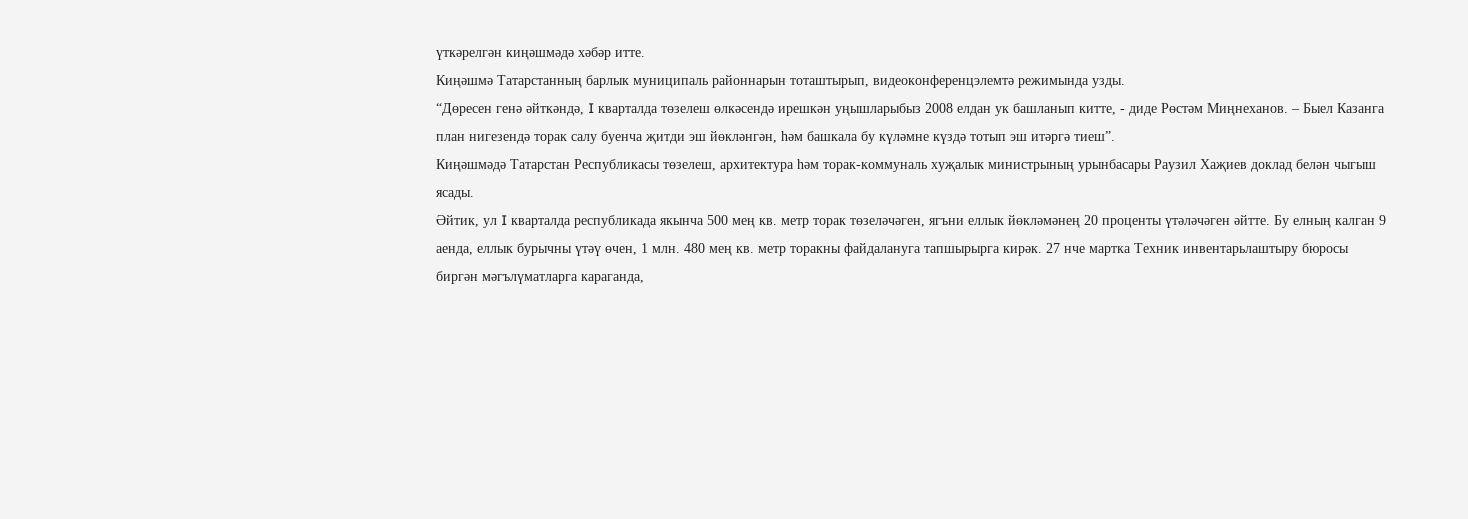үткәрелгән киңәшмәдә хәбәр итте.
Киңәшмә Татарстанның барлык муниципаль районнарын тоташтырып, видеоконференцэлемтә режимында узды.
“Дөресен генә әйткәндә, I кварталда төзелеш өлкәсендә ирешкән уңышларыбыз 2008 елдан ук башланып китте, - диде Рөстәм Миңнеханов. – Быел Казанга план нигезендә торак салу буенча җитди эш йөкләнгән, һәм башкала бу күләмне күздә тотып эш итәргә тиеш”.
Киңәшмәдә Татарстан Республикасы төзелеш, архитектура һәм торак-коммуналь хуҗалык министрының урынбасары Раузил Хаҗиев доклад белән чыгыш ясады.
Әйтик, ул I кварталда республикада якынча 500 мең кв. метр торак төзеләчәген, ягъни еллык йөкләмәнең 20 проценты үтәләчәген әйтте. Бу елның калган 9 аенда, еллык бурычны үтәү өчен, 1 млн. 480 мең кв. метр торакны файдалануга тапшырырга кирәк. 27 нче мартка Техник инвентарьлаштыру бюросы биргән мәгълүматларга караганда,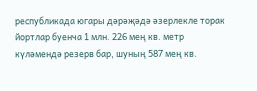республикада югары дәрәҗәдә әзерлекле торак йортлар буенча 1 млн. 226 мең кв. метр күләмендә резерв бар, шуның 587 мең кв.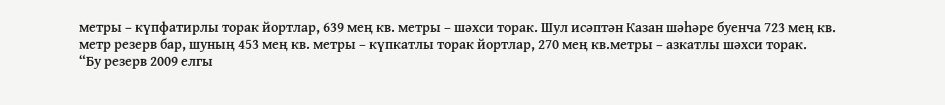метры – күпфатирлы торак йортлар, 639 мең кв. метры – шәхси торак. Шул исәптән Казан шәһәре буенча 723 мең кв. метр резерв бар, шуның 453 мең кв. метры – күпкатлы торак йортлар, 270 мең кв.метры – азкатлы шәхси торак.
“Бу резерв 2009 елгы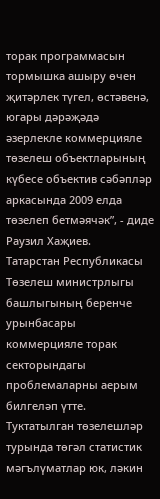торак программасын тормышка ашыру өчен җитәрлек түгел, өстәвенә, югары дәрәҗәдә әзерлекле коммерцияле төзелеш объектларының күбесе объектив сәбәпләр аркасында 2009 елда төзелеп бетмәячәк”, - диде Раузил Хаҗиев.
Татарстан Республикасы Төзелеш министрлыгы башлыгының беренче урынбасары коммерцияле торак секторындагы проблемаларны аерым билгеләп үтте. Туктатылган төзелешләр турында төгәл статистик мәгълүматлар юк, ләкин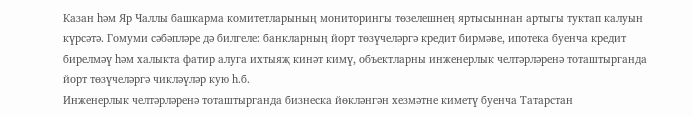Казан һәм Яр Чаллы башкарма комитетларының мониторингы төзелешнең яртысыннан артыгы туктап калуын күрсәтә. Гомуми сәбәпләре дә билгеле: банкларның йорт төзүчеләргә кредит бирмәве, ипотека буенча кредит бирелмәү һәм халыкта фатир алуга ихтыяҗ кинәт кимү, объектларны инженерлык челтәрләренә тоташтырганда йорт төзүчеләргә чикләүләр кую һ.б.
Инженерлык челтәрләренә тоташтырганда бизнеска йөкләнгән хезмәтне киметү буенча Татарстан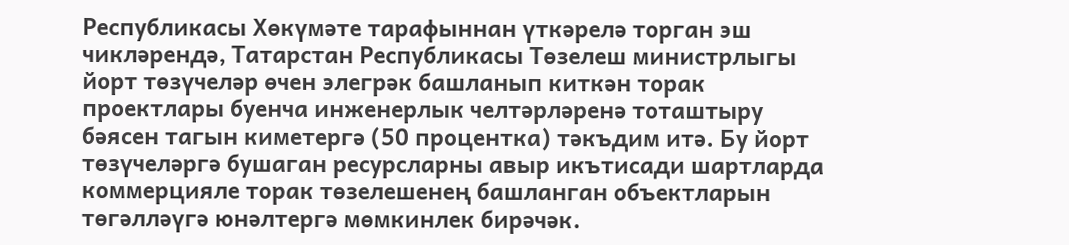Республикасы Хөкүмәте тарафыннан үткәрелә торган эш чикләрендә, Татарстан Республикасы Төзелеш министрлыгы йорт төзүчеләр өчен элегрәк башланып киткән торак проектлары буенча инженерлык челтәрләренә тоташтыру бәясен тагын киметергә (50 процентка) тәкъдим итә. Бу йорт төзүчеләргә бушаган ресурсларны авыр икътисади шартларда коммерцияле торак төзелешенең башланган объектларын төгәлләүгә юнәлтергә мөмкинлек бирәчәк.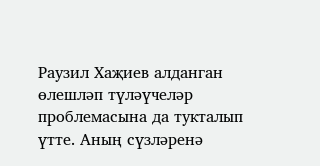Раузил Хаҗиев алданган өлешләп түләүчеләр проблемасына да тукталып үтте. Аның сүзләренә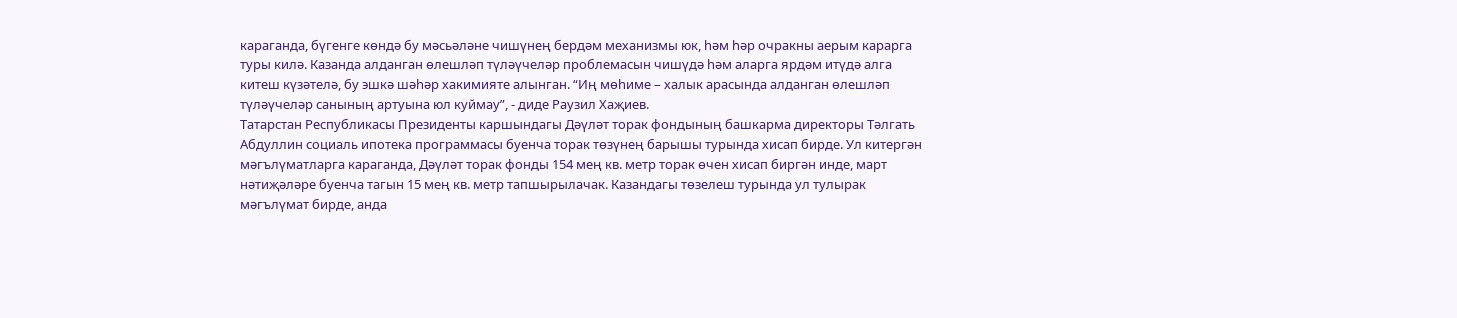караганда, бүгенге көндә бу мәсьәләне чишүнең бердәм механизмы юк, һәм һәр очракны аерым карарга туры килә. Казанда алданган өлешләп түләүчеләр проблемасын чишүдә һәм аларга ярдәм итүдә алга китеш күзәтелә, бу эшкә шәһәр хакимияте алынган. “Иң мөһиме – халык арасында алданган өлешләп түләүчеләр санының артуына юл куймау”, - диде Раузил Хаҗиев.
Татарстан Республикасы Президенты каршындагы Дәүләт торак фондының башкарма директоры Тәлгать Абдуллин социаль ипотека программасы буенча торак төзүнең барышы турында хисап бирде. Ул китергән мәгълүматларга караганда, Дәүләт торак фонды 154 мең кв. метр торак өчен хисап биргән инде, март нәтиҗәләре буенча тагын 15 мең кв. метр тапшырылачак. Казандагы төзелеш турында ул тулырак мәгълүмат бирде, анда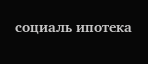социаль ипотека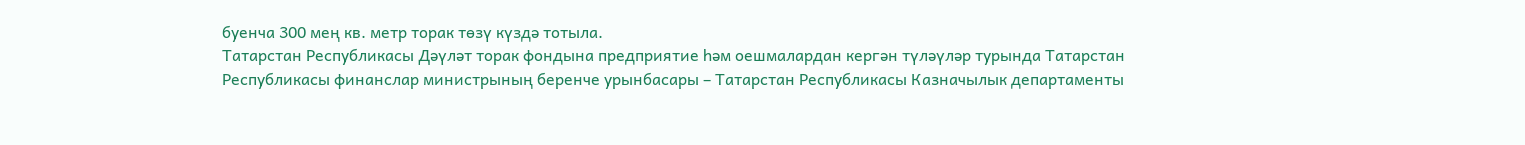буенча 300 мең кв. метр торак төзү күздә тотыла.
Татарстан Республикасы Дәүләт торак фондына предприятие һәм оешмалардан кергән түләүләр турында Татарстан Республикасы финанслар министрының беренче урынбасары – Татарстан Республикасы Казначылык департаменты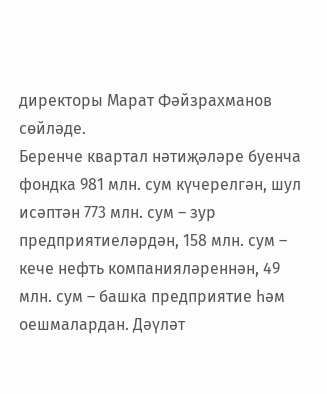директоры Марат Фәйзрахманов сөйләде.
Беренче квартал нәтиҗәләре буенча фондка 981 млн. сум күчерелгән, шул исәптән 773 млн. сум – зур предприятиеләрдән, 158 млн. сум – кече нефть компанияләреннән, 49 млн. сум – башка предприятие һәм оешмалардан. Дәүләт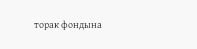торак фондына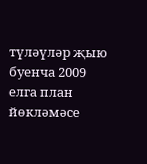түләүләр җыю буенча 2009 елга план йөкләмәсе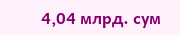4,04 млрд. сум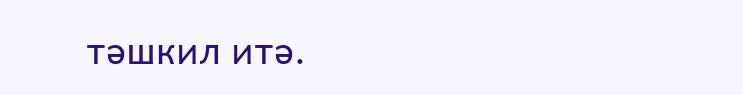тәшкил итә.